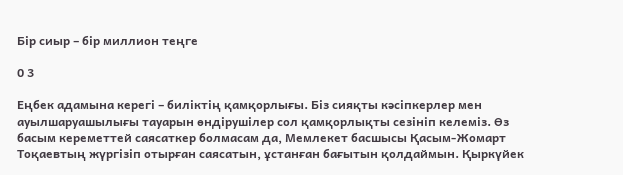Бір сиыр – бір миллион теңге

0 3

Еңбек адамына керегі – биліктің қамқорлығы. Біз сияқты кәсіпкерлер мен ауылшаруашылығы тауарын өндірушілер сол қамқорлықты сезініп келеміз. Өз басым кереметтей саясаткер болмасам да, Мемлекет басшысы Қасым-Жомарт Тоқаевтың жүргізіп отырған саясатын, ұстанған бағытын қолдаймын. Қыркүйек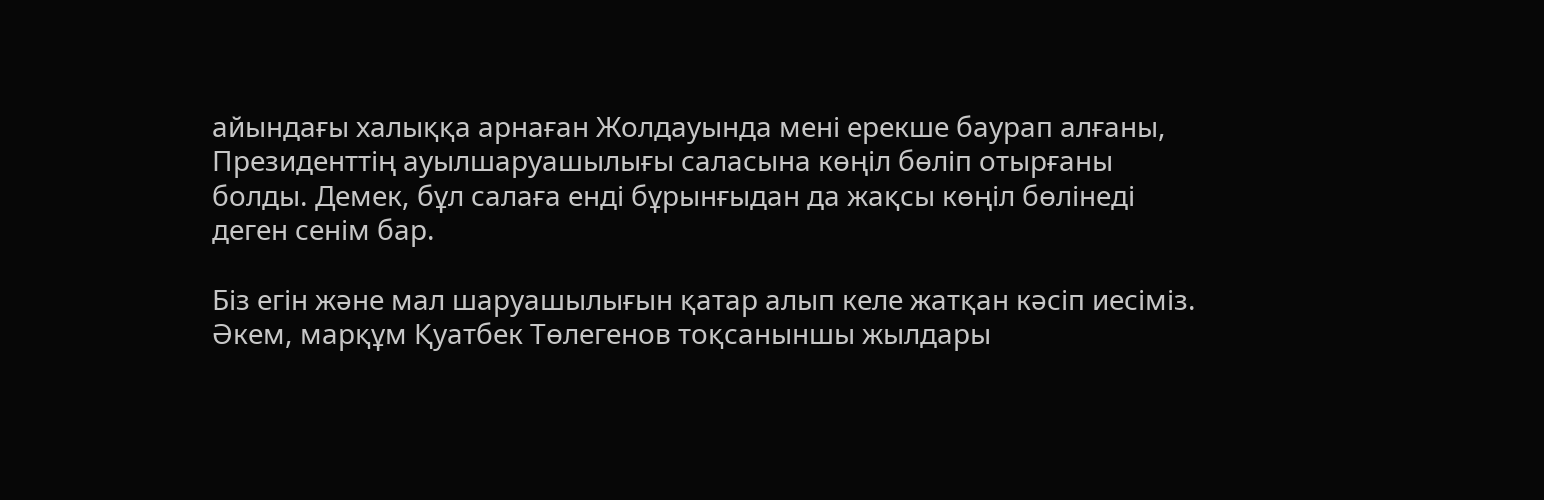айындағы халыққа арнаған Жолдауында мені ерекше баурап алғаны, Президенттің ауылшаруашылығы саласына көңіл бөліп отырғаны болды. Демек, бұл салаға енді бұрынғыдан да жақсы көңіл бөлінеді деген сенім бар.

Біз егін және мал шаруашылығын қатар алып келе жатқан кәсіп иесіміз. Әкем, марқұм Қуатбек Төлегенов тоқсаныншы жылдары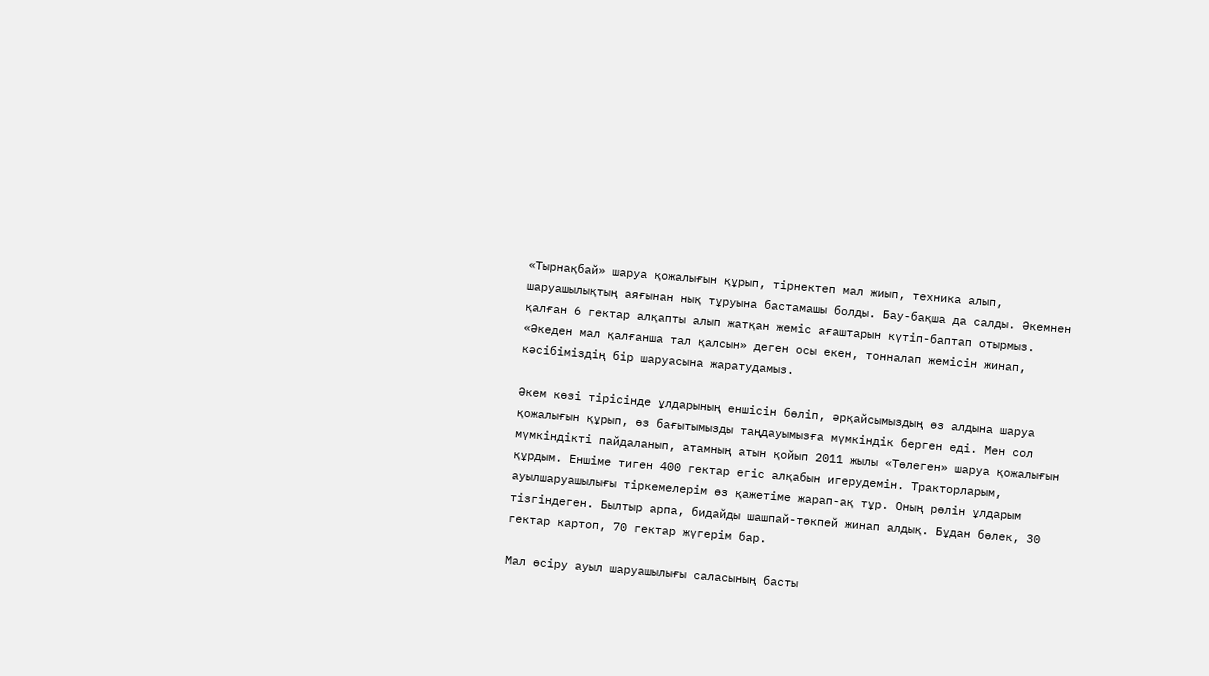«Тырнақбай» шаруа қожалығын құрып, тірнектеп мал жиып, техника алып, шаруашылықтың аяғынан нық тұруына бастамашы болды. Бау-бақша да салды. Әкемнен қалған 6 гектар алқапты алып жатқан жеміс ағаштарын күтіп-баптап отырмыз. «Әкеден мал қалғанша тал қалсын» деген осы екен, тонналап жемісін жинап, кәсібіміздің бір шаруасына жаратудамыз.

Әкем көзі тірісінде ұлдарының еншісін бөліп, әрқайсымыздың өз алдына шаруа қожалығын құрып, өз бағытымызды таңдауымызға мүмкіндік берген еді. Мен сол мүмкіндікті пайдаланып, атамның атын қойып 2011 жылы «Төлеген» шаруа қожалығын құрдым. Еншіме тиген 400 гектар егіс алқабын игерудемін. Тракторларым, ауылшаруашылығы тіркемелерім өз қажетіме жарап-ақ тұр. Оның рөлін ұлдарым тізгіндеген. Былтыр арпа, бидайды шашпай-төкпей жинап алдық. Бұдан бөлек, 30 гектар картоп, 70 гектар жүгерім бар.

Мал өсіру ауыл шаруашылығы саласының басты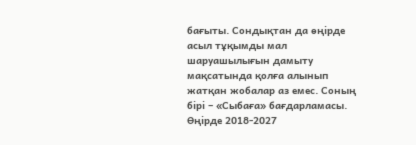бағыты. Сондықтан да өңірде асыл тұқымды мал шаруашылығын дамыту мақсатында қолға алынып жатқан жобалар аз емес. Соның бірі – «Сыбаға» бағдарламасы. Өңірде 2018-2027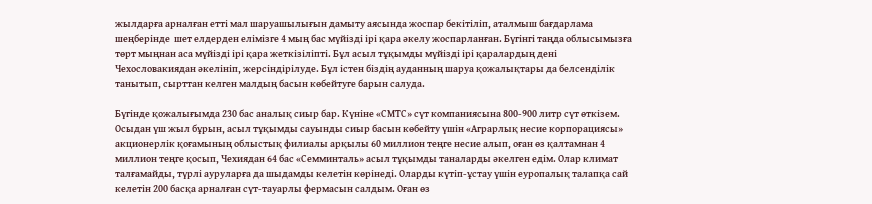жылдарға арналған етті мал шаруашылығын дамыту аясында жоспар бекітіліп, аталмыш бағдарлама  шеңберінде  шет елдерден елімізге 4 мың бас мүйізді ірі қара әкелу жоспарланған. Бүгінгі таңда облысымызға төрт мыңнан аса мүйізді ірі қара жеткізіліпті. Бұл асыл тұқымды мүйізді ірі қаралардың дені Чехословакиядан әкелініп, жерсіндірілуде. Бұл істен біздің ауданның шаруа қожалықтары да белсенділік танытып, сырттан келген малдың басын көбейтуге барын салуда.

Бүгінде қожалығымда 230 бас аналық сиыр бар. Күніне «СМТС» сүт компаниясына 800-900 литр сүт өткізем. Осыдан үш жыл бұрын, асыл тұқымды сауынды сиыр басын көбейту үшін «Аграрлық несие корпорациясы» акционерлік қоғамының облыстық филиалы арқылы 60 миллион теңге несие алып, оған өз қалтамнан 4 миллион теңге қосып, Чехиядан 64 бас «Семминталь» асыл тұқымды таналарды әкелген едім. Олар климат талғамайды, түрлі ауруларға да шыдамды келетін көрінеді. Оларды күтіп-ұстау үшін еуропалық талапқа сай келетін 200 басқа арналған сүт-тауарлы фермасын салдым. Оған өз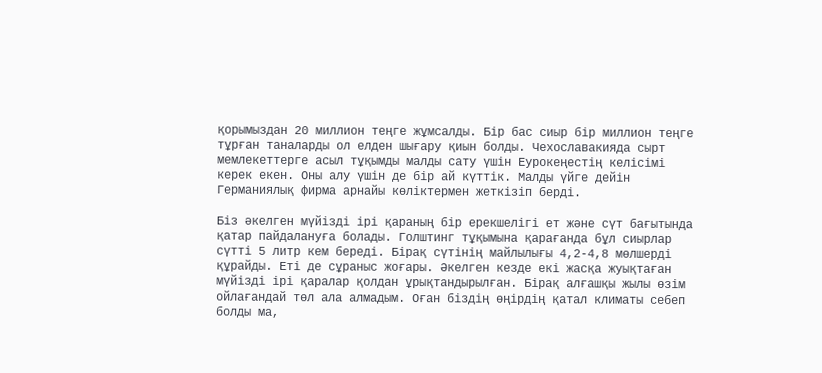қорымыздан 20 миллион теңге жұмсалды. Бір бас сиыр бір миллион теңге тұрған таналарды ол елден шығару қиын болды. Чехославакияда сырт мемлекеттерге асыл тұқымды малды сату үшін Еурокеңестің келісімі керек екен. Оны алу үшін де бір ай күттік. Малды үйге дейін Германиялық фирма арнайы көліктермен жеткізіп берді.

Біз әкелген мүйізді ірі қараның бір ерекшелігі ет және сүт бағытында қатар пайдалануға болады. Голштинг тұқымына қарағанда бұл сиырлар  сүтті 5 литр кем береді. Бірақ сүтінің майлылығы 4,2-4,8 мөлшерді құрайды. Еті де сұраныс жоғары. Әкелген кезде екі жасқа жуықтаған мүйізді ірі қаралар қолдан ұрықтандырылған. Бірақ алғашқы жылы өзім ойлағандай төл ала алмадым. Оған біздің өңірдің қатал климаты себеп болды ма,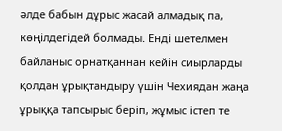әлде бабын дұрыс жасай алмадық па, көңілдегідей болмады. Енді шетелмен байланыс орнатқаннан кейін сиырларды қолдан ұрықтандыру үшін Чехиядан жаңа ұрыққа тапсырыс беріп, жұмыс істеп те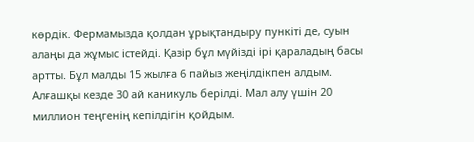көрдік. Фермамызда қолдан ұрықтандыру пункіті де, суын алаңы да жұмыс істейді. Қазір бұл мүйізді ірі қараладың басы артты. Бұл малды 15 жылға 6 пайыз жеңілдікпен алдым. Алғашқы кезде 30 ай каникуль берілді. Мал алу үшін 20 миллион теңгенің кепілдігін қойдым.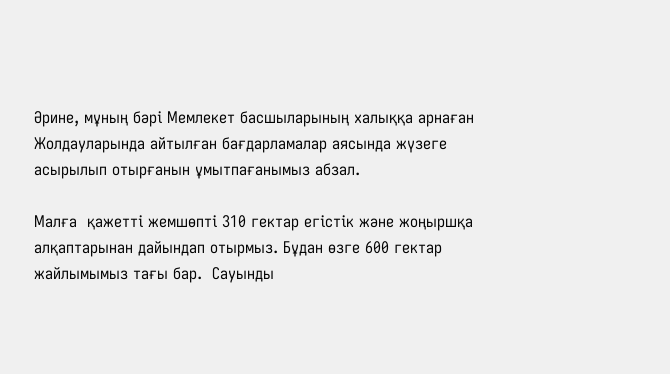Әрине, мұның бәрі Мемлекет басшыларының халыққа арнаған Жолдауларында айтылған бағдарламалар аясында жүзеге асырылып отырғанын ұмытпағанымыз абзал.

Малға  қажетті жемшөпті 310 гектар егістік және жоңыршқа алқаптарынан дайындап отырмыз. Бұдан өзге 600 гектар жайлымымыз тағы бар.  Сауынды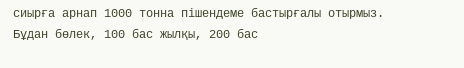сиырға арнап 1000 тонна пішендеме бастырғалы отырмыз. Бұдан бөлек, 100 бас жылқы, 200 бас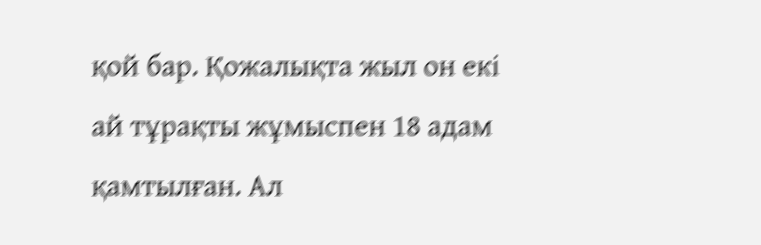қой бар. Қожалықта жыл он екі ай тұрақты жұмыспен 18 адам қамтылған. Ал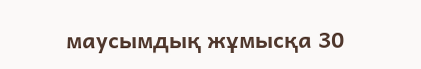маусымдық жұмысқа 30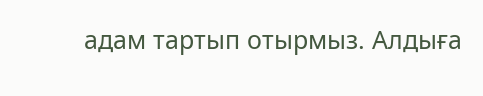адам тартып отырмыз. Алдыға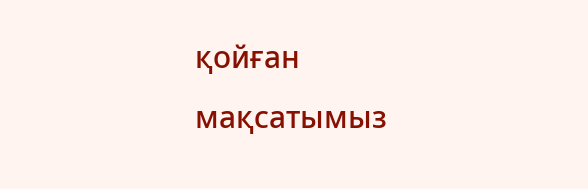қойған мақсатымыз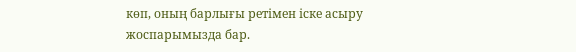көп, оның барлығы ретімен іске асыру жоспарымызда бар.